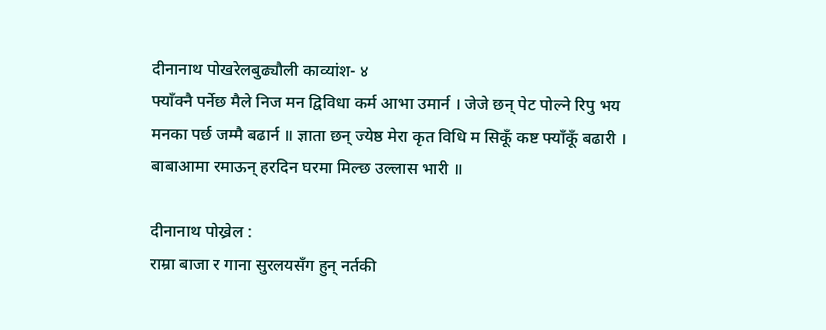दीनानाथ पोखरेलबुढ्यौली काव्यांश- ४
फ्याँक्नै पर्नेछ मैले निज मन द्विविधा कर्म आभा उमार्न । जेजे छन् पेट पोल्ने रिपु भय मनका पर्छ जम्मै बढार्न ॥ ज्ञाता छन् ज्येष्ठ मेरा कृत विधि म सिकूँ कष्ट फ्याँकूँ बढारी । बाबाआमा रमाऊन् हरदिन घरमा मिल्छ उल्लास भारी ॥

दीनानाथ पोख्रेल :
राम्रा बाजा र गाना सुरलयसँग हुन् नर्तकी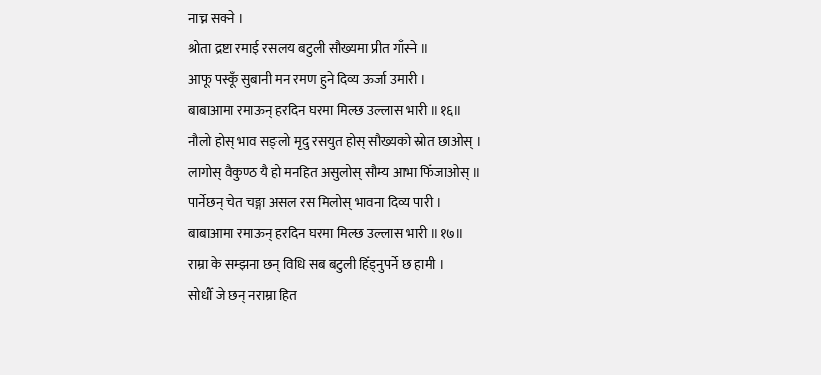नाच्न सक्ने ।
श्रोता द्रष्टा रमाई रसलय बटुली सौख्यमा प्रीत गाँस्ने ॥
आफू पस्कूँ सुबानी मन रमण हुने दिव्य ऊर्जा उमारी ।
बाबाआमा रमाऊन् हरदिन घरमा मिल्छ उल्लास भारी ॥१६॥
नौलो होस् भाव सङ्लो मृदु रसयुत होस् सौख्यको स्रोत छाओस् ।
लागोस् वैकुण्ठ यै हो मनहित असुलोस् सौम्य आभा फिँजाओस् ॥
पार्नेछन् चेत चङ्गा असल रस मिलोस् भावना दिव्य पारी ।
बाबाआमा रमाऊन् हरदिन घरमा मिल्छ उल्लास भारी ॥१७॥
राम्रा के सम्झना छन् विधि सब बटुली हिँड्नुपर्ने छ हामी ।
सोधौँ जे छन् नराम्रा हित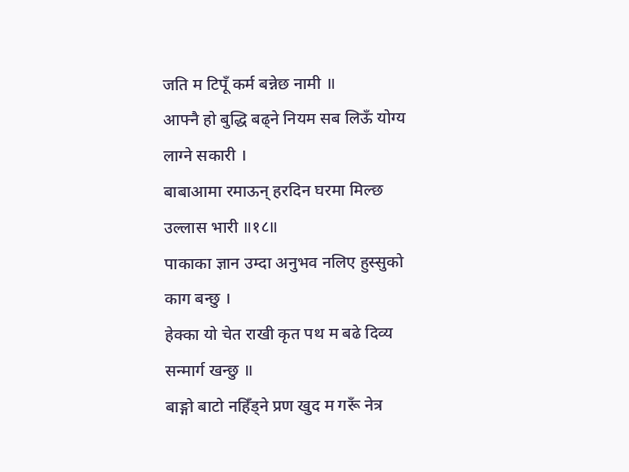जति म टिपूँ कर्म बन्नेछ नामी ॥
आफ्नै हो बुद्धि बढ्ने नियम सब लिऊँ योग्य लाग्ने सकारी ।
बाबाआमा रमाऊन् हरदिन घरमा मिल्छ उल्लास भारी ॥१८॥
पाकाका ज्ञान उम्दा अनुभव नलिए हुस्सुको काग बन्छु ।
हेक्का यो चेत राखी कृत पथ म बढे दिव्य सन्मार्ग खन्छु ॥
बाङ्गो बाटो नहिँड्ने प्रण खुद म गरूँ नेत्र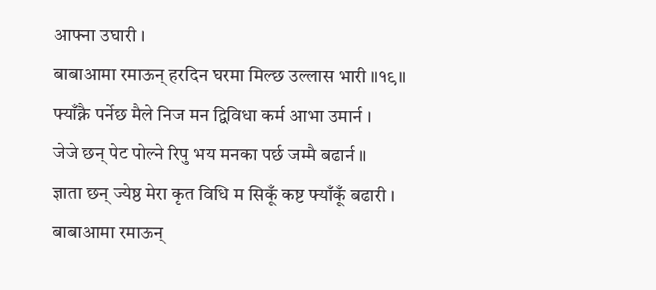आफ्ना उघारी ।
बाबाआमा रमाऊन् हरदिन घरमा मिल्छ उल्लास भारी ॥१९॥
फ्याँक्नै पर्नेछ मैले निज मन द्विविधा कर्म आभा उमार्न ।
जेजे छन् पेट पोल्ने रिपु भय मनका पर्छ जम्मै बढार्न ॥
ज्ञाता छन् ज्येष्ठ मेरा कृत विधि म सिकूँ कष्ट फ्याँकूँ बढारी ।
बाबाआमा रमाऊन्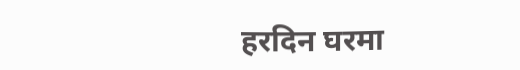हरदिन घरमा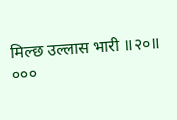मिल्छ उल्लास भारी ॥२०॥
०००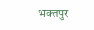भक्तपुर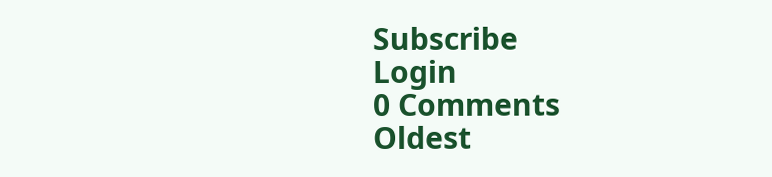Subscribe
Login
0 Comments
Oldest